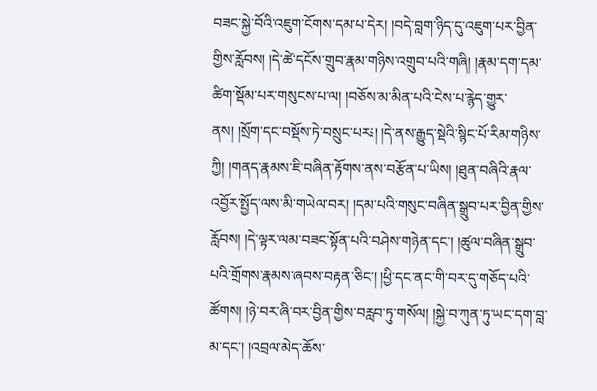བཟང་སྐྱེ་བོའི་འཇུག་ངོགས་དམ་པ་དེར། །བདེ་བླག་ཉིད་དུ་འཇུག་པར་བྱིན་གྱིས་རློབས། །དེ་ཚེ་དངོས་གྲུབ་རྣམ་གཉིས་འགྲུབ་པའི་གཞི། །རྣམ་དག་དམ་ཚིག་སྡོམ་པར་གསུངས་པ་ལ། །བཅོས་མ་མིན་པའི་ངེས་པ་རྙེད་གྱུར་ནས། །སྲོག་དང་བསྡོས་ཏེ་བསྲུང་པར༴། །དེ་ནས་རྒྱུད་སྡེའི་སྙིང་པོ་རིམ་གཉིས་ཀྱི། །གནད་རྣམས་ཇི་བཞིན་རྟོགས་ནས་བརྩོན་པ་ཡིས། །ཐུན་བཞིའི་རྣལ་འབྱོར་སྤྱོད་ལས་མི་གཡེལ་བར། །དམ་པའི་གསུང་བཞིན་སྒྲུབ་པར་བྱིན་གྱིས་རློབས། །དེ་ལྟར་ལམ་བཟང་སྟོན་པའི་བཤེས་གཉེན་དང་། །ཚུལ་བཞིན་སྒྲུབ་པའི་གྲོགས་རྣམས་ཞབས་བརྟན་ཅིང་། །ཕྱི་དང་ནང་གི་བར་དུ་གཅོད་པའི་ཚོགས། །ཉེ་བར་ཞི་བར་བྱིན་གྱིས་བརླབ་ཏུ་གསོལ། །སྐྱེ་བ་ཀུན་ཏུ་ཡང་དག་བླ་མ་དང་། །འབྲལ་མེད་ཆོས་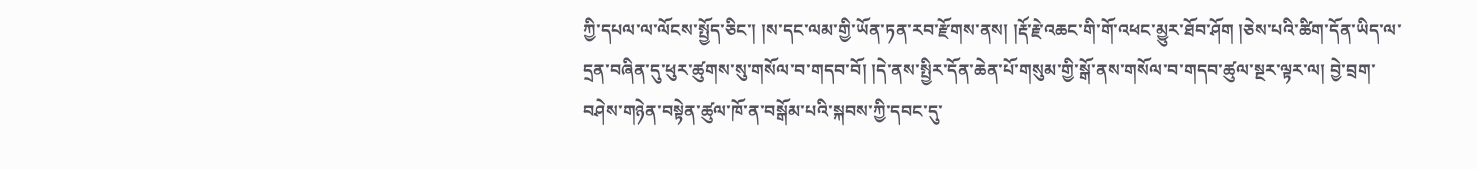ཀྱི་དཔལ་ལ་ལོངས་སྤྱོད་ཅིང་། །ས་དང་ལམ་གྱི་ཡོན་ཏན་རབ་རྫོགས་ནས། །རྡོ་རྗེ་འཆང་གི་གོ་འཕང་མྱུར་ཐོབ་ཤོག །ཅེས་པའི་ཚིག་དོན་ཡིད་ལ་དྲན་བཞིན་དུ་ཕུར་ཚུགས་སུ་གསོལ་བ་གདབ་བོ། །དེ་ནས་སྤྱིར་དོན་ཆེན་པོ་གསུམ་གྱི་སྒོ་ནས་གསོལ་བ་གདབ་ཚུལ་སྔར་ལྟར་ལ། བྱེ་བྲག་བཤེས་གཉེན་བསྟེན་ཚུལ་ཁོ་ན་བསྒོམ་པའི་སྐབས་ཀྱི་དབང་དུ་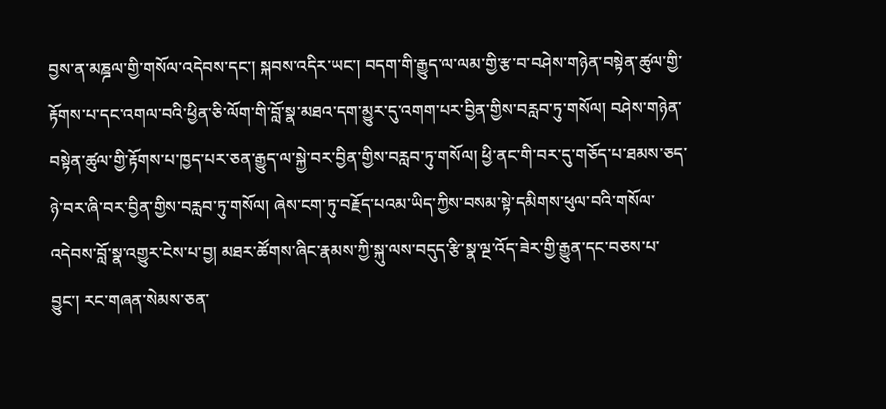བྱས་ན་མཎྜལ་གྱི་གསོལ་འདེབས་དང་། སྐབས་འདིར་ཡང་། བདག་གི་རྒྱུད་ལ་ལམ་གྱི་རྩ་བ་བཤེས་གཉེན་བསྟེན་ཚུལ་གྱི་རྟོགས་པ་དང་འགལ་བའི་ཕྱིན་ཅི་ལོག་གི་བློ་སྣ་མཐའ་དག་མྱུར་དུ་འགག་པར་བྱིན་གྱིས་བརླབ་ཏུ་གསོལ། བཤེས་གཉེན་བསྟེན་ཚུལ་གྱི་རྟོགས་པ་ཁྱད་པར་ཅན་རྒྱུད་ལ་སྐྱེ་བར་བྱིན་གྱིས་བརླབ་ཏུ་གསོལ། ཕྱི་ནང་གི་བར་དུ་གཅོད་པ་ཐམས་ཅད་ཉེ་བར་ཞི་བར་བྱིན་གྱིས་བརླབ་ཏུ་གསོལ། ཞེས་ངག་ཏུ་བརྗོད་པའམ་ཡིད་ཀྱིས་བསམ་སྟེ་དམིགས་ཕུལ་བའི་གསོལ་འདེབས་བློ་སྣ་འགྱུར་ངེས་པ་བྱ། མཐར་ཚོགས་ཞིང་རྣམས་ཀྱི་སྐུ་ལས་བདུད་རྩི་སྣ་ལྔ་འོད་ཟེར་གྱི་རྒྱུན་དང་བཅས་པ་བྱུང་། རང་གཞན་སེམས་ཅན་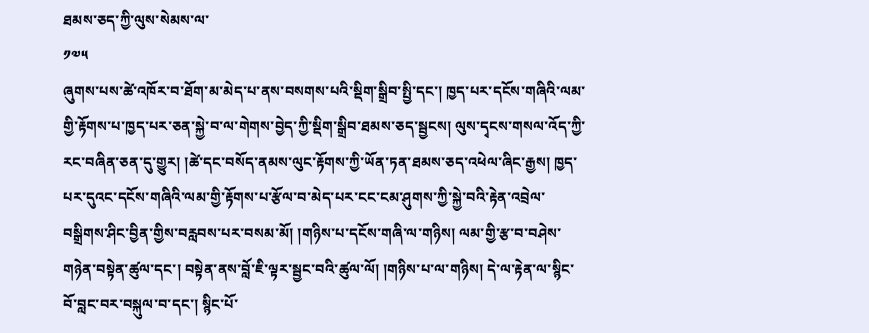ཐམས་ཅད་ཀྱི་ལུས་སེམས་ལ་
༡༧༥
ཞུགས་པས་ཚེ་འཁོར་བ་ཐོག་མ་མེད་པ་ནས་བསགས་པའི་སྡིག་སྒྲིབ་སྤྱི་དང་། ཁྱད་པར་དངོས་གཞིའི་ལམ་གྱི་རྟོགས་པ་ཁྱད་པར་ཅན་སྐྱེ་བ་ལ་གེགས་བྱེད་ཀྱི་སྡིག་སྒྲིབ་ཐམས་ཅད་སྦྱངས། ལུས་དྭངས་གསལ་འོད་ཀྱི་རང་བཞིན་ཅན་དུ་གྱུར། །ཚེ་དང་བསོད་ནམས་ལུང་རྟོགས་ཀྱི་ཡོན་ཏན་ཐམས་ཅད་འཕེལ་ཞིང་རྒྱས། ཁྱད་པར་དུའང་དངོས་གཞིའི་ལམ་གྱི་རྟོགས་པ་རྩོལ་བ་མེད་པར་ངང་ངམ་ཤུགས་ཀྱི་སྐྱེ་བའི་རྟེན་འབྲེལ་བསྒྲིགས་ཤིང་བྱིན་གྱིས་བརླབས་པར་བསམ་མོ། །གཉིས་པ་དངོས་གཞི་ལ་གཉིས། ལམ་གྱི་རྩ་བ་བཤེས་གཉེན་བསྟེན་ཚུལ་དང་། བསྟེན་ནས་བློ་ཇི་ལྟར་སྦྱང་བའི་ཚུལ་ལོ། །གཉིས་པ་ལ་གཉིས། དེ་ལ་རྟེན་ལ་སྙིང་བོ་བླང་བར་བསྐུལ་བ་དང་། སྙིང་པོ་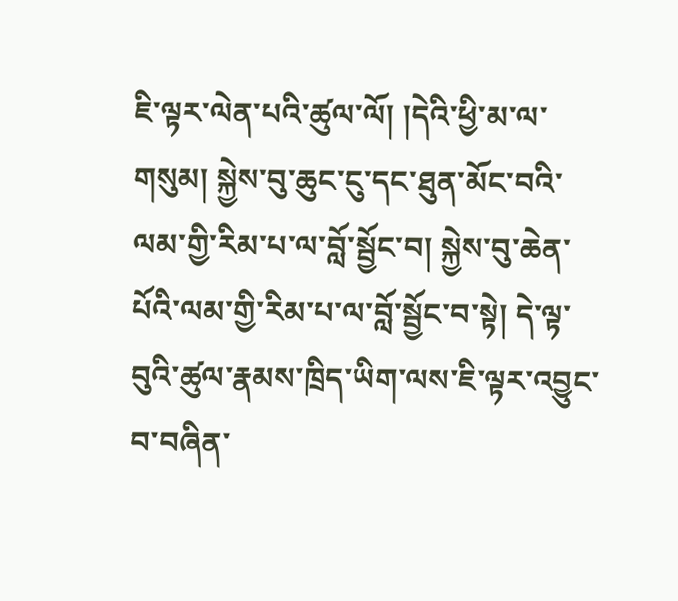ཇི་ལྟར་ལེན་པའི་ཚུལ་ལོ། །དེའི་ཕྱི་མ་ལ་གསུམ། སྐྱེས་བུ་ཆུང་ངུ་དང་ཐུན་མོང་བའི་ལམ་གྱི་རིམ་པ་ལ་བློ་སྦྱོང་བ། སྐྱེས་བུ་ཆེན་པོའི་ལམ་གྱི་རིམ་པ་ལ་བློ་སྦྱོང་བ་སྟེ། དེ་ལྟ་བུའི་ཚུལ་རྣམས་ཁྲིད་ཡིག་ལས་ཇི་ལྟར་འབྱུང་བ་བཞིན་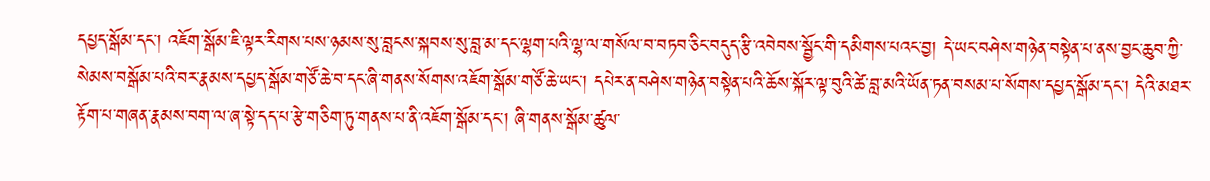དཔྱད་སྒོམ་དང་། འཇོག་སྒོམ་ཇི་ལྟར་རིགས་པས་ཉམས་སུ་བླངས་སྐབས་སུ་བླ་མ་དང་ལྷག་པའི་ལྷ་ལ་གསོལ་བ་བཏབ་ཅིང་བདུད་རྩི་འབེབས་སྦྱོང་གི་དམིགས་པའང་བྱ། དེ་ཡང་བཤེས་གཉེན་བསྟེན་པ་ནས་བྱང་ཆུབ་ཀྱི་སེམས་བསྒོམ་པའི་བར་རྣམས་དཔྱད་སྒོམ་གཙོ་ཆེ་བ་དང་ཞི་གནས་སོགས་འཇོག་སྒོམ་གཙོ་ཆེ་ཡང་། དཔེར་ན་བཤེས་གཉེན་བསྟེན་པའི་ཆོས་སྐོར་ལྟ་བུའི་ཚེ་བླ་མའི་ཡོན་ཏན་བསམ་པ་སོགས་དཔྱད་སྒོམ་དང་། དེའི་མཐར་རྟོག་པ་གཞན་རྣམས་བག་ལ་ཞ་སྟེ་དད་པ་རྩེ་གཅིག་ཏུ་གནས་པ་ནི་འཇོག་སྒོམ་དང་། ཞི་གནས་སྒོམ་ཚུལ་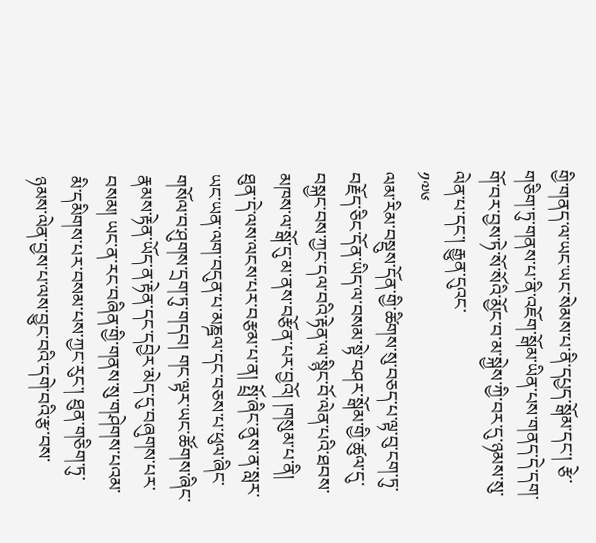གྱི་གནད་ལ་ཡང་ཡང་སེམས་པ་ནི་དཔྱད་སྒོམ་དང་། རྩེ་གཅིག་ཏུ་གནས་པ་ནི་འཇོག་སྒོམ་ཡིན་པས་གནད་དེ་དག་གོ་བར་བྱས་ཏེ་སོ་སོའི་མྱོང་བ་མ་སྐྱེས་ཀྱི་བར་དུ་ཉམས་སུ་ལེན་པ་དང་། རྒྱུན་དུའང་
༡༧༦
ལམ་རིམ་བསྡུས་དོན་གྱི་ཚིགས་སུ་བཅད་པ་ལྟ་བུ་ངག་ཏུ་བརྗོད་ཅིང་དོན་ཡིད་ལ་བསམ་སྟེ་བཤར་སྒོམ་གྱི་ཚུལ་དུ་བསྐྱང་བས་ཀྱང་དལ་བའི་རྟེན་ལ་སྙིང་བོ་ལེན་པའི་ཐབས་མཁས་ལ་སྒོ་དུ་མ་ནས་བརྩོན་པར་བྱའོ། །གསུམ་པ་ནི། ཐུན་དེ་ལས་ལངས་པར་བརྩམ་པ་ན། སྤྲོ་ཞིང་ནུས་ན་སླར་ཡང་ཡན་ལག་བདུན་པ་མཎྜལ་དང་བཅས་པ་ཕུལ་ཞིང་གསོལ་བ་ཤུགས་དྲག་ཏུ་གདབ། གང་ལྟར་ཡང་ཚོགས་ཞིང་རྣམས་རྟེན་ཡོད་ན་རྟེན་དང་དབྱེར་མེད་དུ་བཞུགས་པར་བསམ། ཡང་ན་རང་བཞིན་གྱི་གནས་སུ་གཤེགས་པའམ་མི་དམིགས་པར་བསམ་པས་ཀྱང་རུང་། ཐུན་གཅིག་ཏུ་ཉམས་ལེན་བྱས་པ་ལས་བྱུང་བའི་དགེ་བའི་རྩ་བས་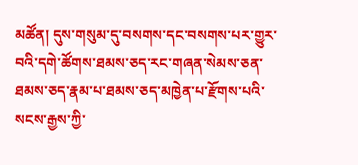མཚོན། དུས་གསུམ་དུ་བསགས་དང་བསགས་པར་གྱུར་བའི་དགེ་ཚོགས་ཐམས་ཅད་རང་གཞན་སེམས་ཅན་ཐམས་ཅད་རྣམ་པ་ཐམས་ཅད་མཁྱེན་པ་རྫོགས་པའི་སངས་རྒྱས་ཀྱི་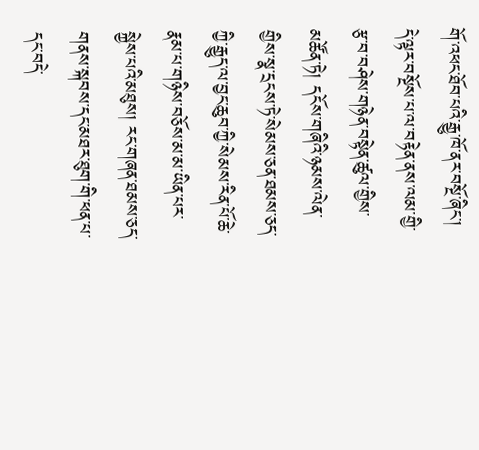གོ་འཕང་ཐོབ་པའི་རྒྱུ་ཁོ་ནར་བསྔོ་ཞིང་། དེ་ལྟར་བསྔོས་པ་ལ་བརྟེན་ནས་ལམ་གྱི་རྩ་བ་བཤེས་གཉེན་བསྟེན་ཚུལ་གྱིས་མཚོན་ཏེ། དངོས་གཞིའི་ཉམས་ལེན་གྱིས་སྣ་དྲངས་ཏེ་སེམས་ཅན་ཐམས་ཅད་ཀྱི་རྒྱུད་ལ་བྱང་ཆུབ་ཀྱི་སེམས་རིན་པོ་ཆེ་རྣམ་པ་གཉིས་བཅོས་མ་མ་ཡིན་པར་སྐྱེས་པའི་མཐུས། རང་གཞན་ཐམས་ཅད་གནས་སྐབས་དང་མཐར་ཐུག་གི་ཕན་པ་དང་བདེ་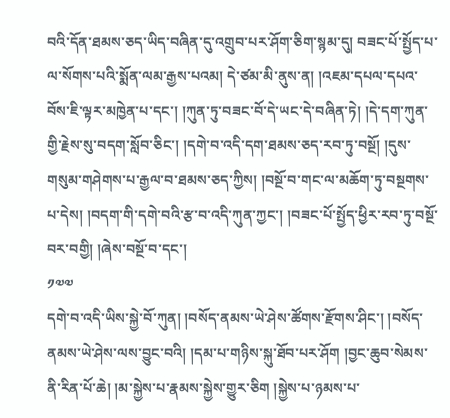བའི་དོན་ཐམས་ཅད་ཡིད་བཞིན་དུ་འགྲུབ་པར་ཤོག་ཅིག་སྙམ་དུ། བཟང་པོ་སྤྱོད་པ་ལ་སོགས་པའི་སྨོན་ལམ་རྒྱས་པའམ། དེ་ཙམ་མི་ནུས་ན། །འཇམ་དཔལ་དཔའ་བོས་ཇི་ལྟར་མཁྱེན་པ་དང་། །ཀུན་ཏུ་བཟང་བོ་དེ་ཡང་དེ་བཞིན་ཏེ། །དེ་དག་ཀུན་གྱི་རྗེས་སུ་བདག་སློབ་ཅིང་། །དགེ་བ་འདི་དག་ཐམས་ཅད་རབ་ཏུ་བསྔོ། །དུས་གསུམ་གཤེགས་པ་རྒྱལ་བ་ཐམས་ཅད་ཀྱིས། །བསྔོ་བ་གང་ལ་མཆོག་ཏུ་བསྔགས་པ་དེས། །བདག་གི་དགེ་བའི་རྩ་བ་འདི་ཀུན་ཀྱང་། །བཟང་པོ་སྤྱོད་ཕྱིར་རབ་ཏུ་བསྔོ་བར་བགྱི། །ཞེས་བསྔོ་བ་དང་།
༡༧༧
དགེ་བ་འདི་ཡིས་སྐྱེ་བོ་ཀུན། །བསོད་ནམས་ཡེ་ཤེས་ཚོགས་རྫོགས་ཤིང་། །བསོད་ནམས་ཡེ་ཤེས་ལས་བྱུང་བའི། །དམ་པ་གཉིས་སྐུ་ཐོབ་པར་ཤོག །བྱང་ཆུབ་སེམས་ནི་རིན་པོ་ཆེ། །མ་སྐྱེས་པ་རྣམས་སྐྱེས་གྱུར་ཅིག །སྐྱེས་པ་ཉམས་པ་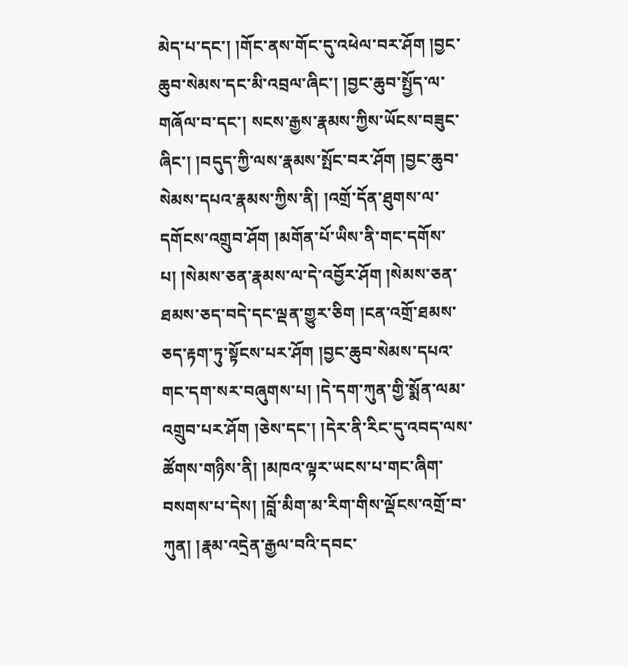མེད་པ་དང་། །གོང་ནས་གོང་དུ་འཕེལ་བར་ཤོག །བྱང་ཆུབ་སེམས་དང་མི་འབྲལ་ཞིང་། །བྱང་ཆུབ་སྤྱོད་ལ་གཞོལ་བ་དང་། སངས་རྒྱས་རྣམས་ཀྱིས་ཡོངས་བཟུང་ཞིང་། །བདུད་ཀྱི་ལས་རྣམས་སྤོང་བར་ཤོག །བྱང་ཆུབ་སེམས་དཔའ་རྣམས་ཀྱིས་ནི། །འགྲོ་དོན་ཐུགས་ལ་དགོངས་འགྲུབ་ཤོག །མགོན་པོ་ཡིས་ནི་གང་དགོས་པ། །སེམས་ཅན་རྣམས་ལ་དེ་འབྱོར་ཤོག །སེམས་ཅན་ཐམས་ཅད་བདེ་དང་ལྡན་གྱུར་ཅིག །ངན་འགྲོ་ཐམས་ཅད་རྟག་ཏུ་སྟོངས་པར་ཤོག །བྱང་ཆུབ་སེམས་དཔའ་གང་དག་སར་བཞུགས་པ། །དེ་དག་ཀུན་གྱི་སྨོན་ལམ་འགྲུབ་པར་ཤོག །ཅེས་དང་། །དེར་ནི་རིང་དུ་འབད་ལས་ཚོགས་གཉིས་ནི། །མཁའ་ལྟར་ཡངས་པ་གང་ཞིག་བསགས་པ་དེས། །བློ་མིག་མ་རིག་གིས་ལྡོངས་འགྲོ་བ་ཀུན། །རྣམ་འདྲེན་རྒྱལ་བའི་དབང་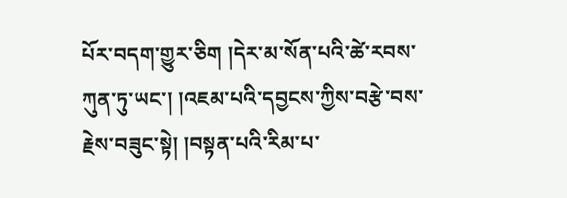པོར་བདག་གྱུར་ཅིག །དེར་མ་སོན་པའི་ཚེ་རབས་ཀུན་ཏུ་ཡང་། །འཇམ་པའི་དབྱངས་ཀྱིས་བརྩེ་བས་རྗེས་བཟུང་སྟེ། །བསྟན་པའི་རིམ་པ་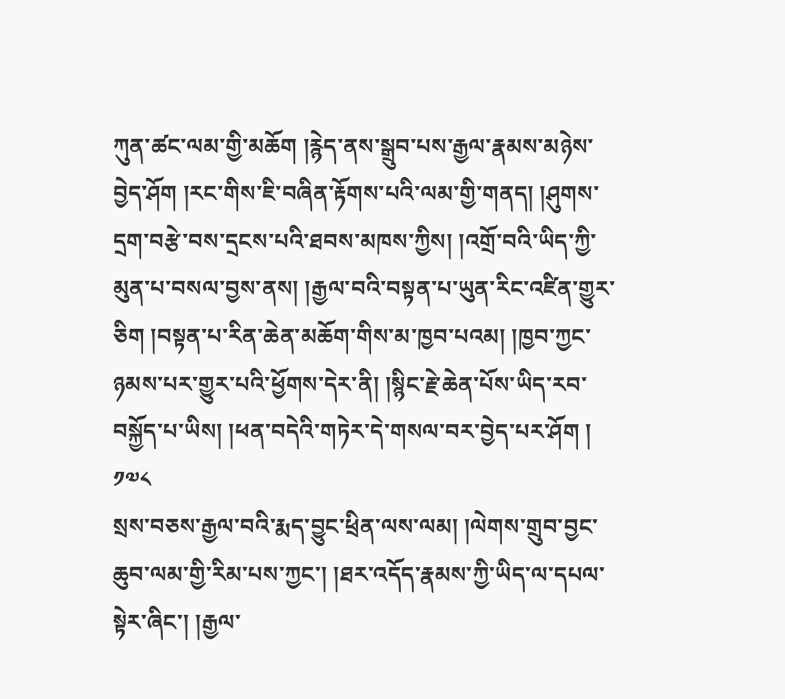ཀུན་ཚང་ལམ་གྱི་མཆོག །རྙེད་ནས་སྒྲུབ་པས་རྒྱལ་རྣམས་མཉེས་བྱེད་ཤོག །རང་གིས་ཇི་བཞིན་རྟོགས་པའི་ལམ་གྱི་གནད། །ཤུགས་དྲག་བརྩེ་བས་དྲངས་པའི་ཐབས་མཁས་ཀྱིས། །འགྲོ་བའི་ཡིད་ཀྱི་མུན་པ་བསལ་བྱས་ནས། །རྒྱལ་བའི་བསྟན་པ་ཡུན་རིང་འཛིན་གྱུར་ཅིག །བསྟན་པ་རིན་ཆེན་མཆོག་གིས་མ་ཁྱབ་པའམ། །ཁྱབ་ཀྱང་ཉམས་པར་གྱུར་པའི་ཕྱོགས་དེར་ནི། །སྙིང་རྗེ་ཆེན་པོས་ཡིད་རབ་བསྐྱོད་པ་ཡིས། །ཕན་བདེའི་གཏེར་དེ་གསལ་བར་བྱེད་པར་ཤོག །
༡༧༨
སྲས་བཅས་རྒྱལ་བའི་རྨད་བྱུང་ཕྲིན་ལས་ལམ། །ལེགས་གྲུབ་བྱང་ཆུབ་ལམ་གྱི་རིམ་པས་ཀྱང་། །ཐར་འདོད་རྣམས་ཀྱི་ཡིད་ལ་དཔལ་སྟེར་ཞིང་། །རྒྱལ་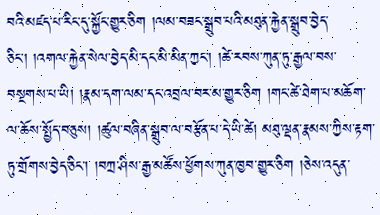བའི་མཛད་པ་རིང་དུ་སྐྱོང་གྱུར་ཅིག །ལམ་བཟང་སྒྲུབ་པའི་མཐུན་རྐྱེན་སྒྲུབ་བྱེད་ཅིང་། །འགལ་རྐྱེན་སེལ་བྱེད་མི་དང་མི་མིན་ཀྱང་། །ཚེ་རབས་ཀུན་ཏུ་རྒྱལ་བས་བསྔགས་པ་ཡི། །རྣམ་དག་ལམ་དང་འབྲལ་བར་མ་གྱུར་ཅིག །གང་ཚེ་ཐེག་པ་མཆོག་ལ་ཆོས་སྤྱོད་བཅུས། །ཚུལ་བཞིན་སྒྲུབ་ལ་བརྩོན་པ་དེ་ཡི་ཚེ། མཐུ་ལྡན་རྣམས་ཀྱིས་རྟག་ཏུ་གྲོགས་བྱེད་ཅིང་། །བཀྲ་ཤིས་རྒྱ་མཚོས་ཕྱོགས་ཀུན་ཁྱབ་གྱུར་ཅིག །ཅེས་འདུན་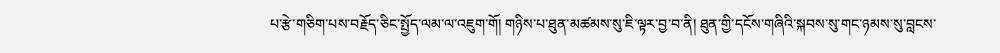པ་རྩེ་གཅིག་པས་བརྗོད་ཅིང་སྤྱོད་ལམ་ལ་འཇུག་གོ། གཉིས་པ་ཐུན་མཚམས་སུ་ཇི་ལྟར་བྱ་བ་ནི། ཐུན་གྱི་དངོས་གཞིའི་སྐབས་སུ་གང་ཉམས་སུ་བླངས་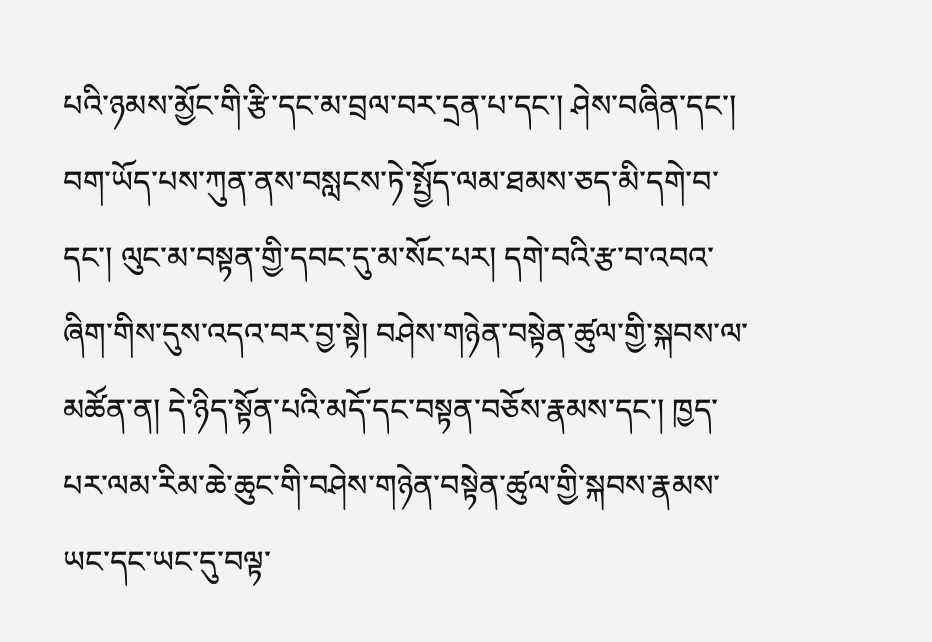པའི་ཉམས་མྱོང་གི་རྩི་དང་མ་བྲལ་བར་དྲན་པ་དང་། ཤེས་བཞིན་དང་། བག་ཡོད་པས་ཀུན་ནས་བསླངས་ཏེ་སྤྱོད་ལམ་ཐམས་ཅད་མི་དགེ་བ་དང་། ལུང་མ་བསྟན་གྱི་དབང་དུ་མ་སོང་པར། དགེ་བའི་རྩ་བ་འབའ་ཞིག་གིས་དུས་འདའ་བར་བྱ་སྟེ། བཤེས་གཉེན་བསྟེན་ཚུལ་གྱི་སྐབས་ལ་མཚོན་ན། དེ་ཉིད་སྟོན་པའི་མདོ་དང་བསྟན་བཅོས་རྣམས་དང་། ཁྱད་པར་ལམ་རིམ་ཆེ་ཆུང་གི་བཤེས་གཉེན་བསྟེན་ཚུལ་གྱི་སྐབས་རྣམས་ཡང་དང་ཡང་དུ་བལྟ་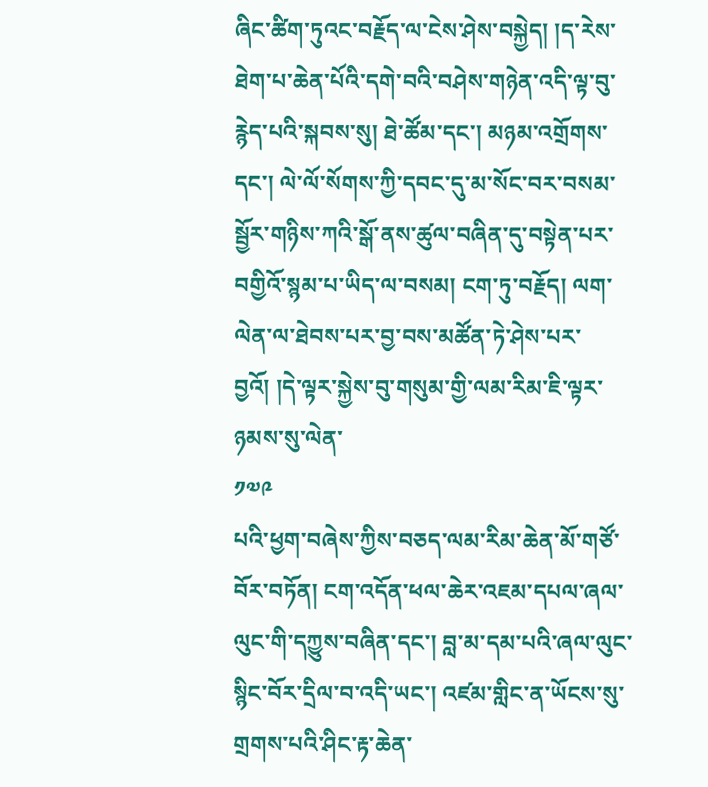ཞིང་ཚིག་ཏུའང་བརྗོད་ལ་ངེས་ཤེས་བསྐྱེད། །ད་རེས་ཐེག་པ་ཆེན་པོའི་དགེ་བའི་བཤེས་གཉེན་འདི་ལྟ་བུ་རྙེད་པའི་སྐབས་སུ། ཐེ་ཚོམ་དང་། མཉམ་འགྲོགས་དང་། ལེ་ལོ་སོགས་ཀྱི་དབང་དུ་མ་སོང་བར་བསམ་སྦྱོར་གཉིས་ཀའི་སྒོ་ནས་ཚུལ་བཞིན་དུ་བསྟེན་པར་བགྱིའོ་སྙམ་པ་ཡིད་ལ་བསམ། ངག་ཏུ་བརྗོད། ལག་ལེན་ལ་ཐེབས་པར་བྱ་བས་མཚོན་ཏེ་ཤེས་པར་བྱའོ། །དེ་ལྟར་སྐྱེས་བུ་གསུམ་གྱི་ལམ་རིམ་ཇི་ལྟར་ཉམས་སུ་ལེན་
༡༧༩
པའི་ཕྱག་བཞེས་ཀྱིས་བཅད་ལམ་རིམ་ཆེན་མོ་གཙོ་བོར་བཏོན། ངག་འདོན་ཕལ་ཆེར་འཇམ་དཔལ་ཞལ་ལུང་གི་དཀྱུས་བཞིན་དང་། བླ་མ་དམ་པའི་ཞལ་ལུང་སྙིང་བོར་དྲིལ་བ་འདི་ཡང་། འཛམ་གླིང་ན་ཡོངས་སུ་གྲགས་པའི་ཤིང་རྟ་ཆེན་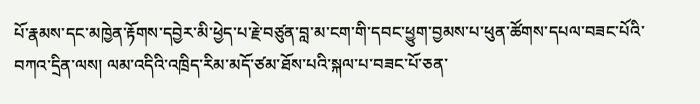པོ་རྣམས་དང་མཁྱེན་རྟོགས་དབྱེར་མི་ཕྱེད་པ་རྗེ་བཙུན་བླ་མ་ངག་གི་དབང་ཕྱུག་བྱམས་པ་ཕུན་ཚོགས་དཔལ་བཟང་པོའི་བཀའ་དྲིན་ལས། ལམ་འདིའི་འཁྲིད་རིམ་མདོ་ཙམ་ཐོས་པའི་སྐལ་པ་བཟང་པོ་ཅན་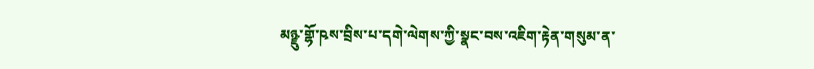མཉྫུ་གྷོ་ཥས་བྲིས་པ་དགེ་ལེགས་ཀྱི་སྣང་བས་འཇིག་རྟེན་གསུམ་ན་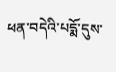ཕན་བདེའི་པདྨོ་དུས་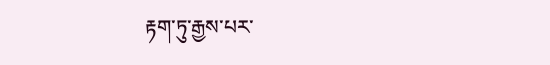རྟག་ཏུ་རྒྱས་པར་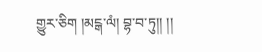གྱུར་ཅིག །མངྒ་ལཾ། བྷ་བ་ཏུ།། །།